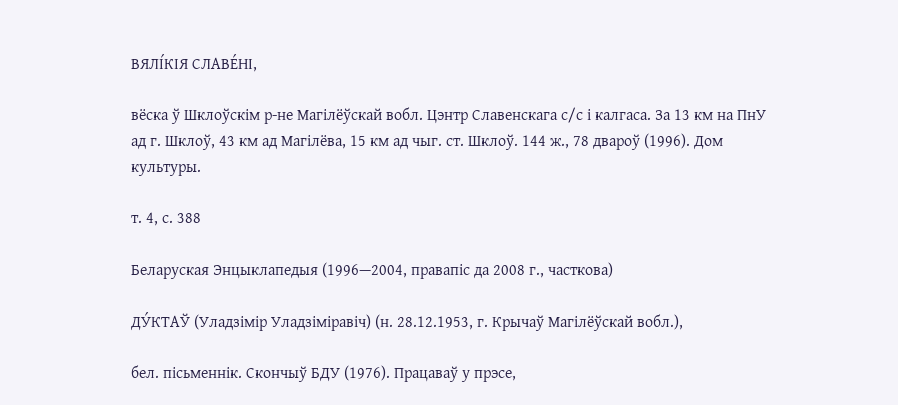ВЯЛІ́КІЯ СЛАВЕ́НІ,

вёска ў Шклоўскім р-не Магілёўскай вобл. Цэнтр Славенскага с/с і калгаса. За 13 км на ПнУ ад г. Шклоў, 43 км ад Магілёва, 15 км ад чыг. ст. Шклоў. 144 ж., 78 двароў (1996). Дом культуры.

т. 4, с. 388

Беларуская Энцыклапедыя (1996—2004, правапіс да 2008 г., часткова)

ДУ́КТАЎ (Уладзімір Уладзіміравіч) (н. 28.12.1953, г. Крычаў Магілёўскай вобл.),

бел. пісьменнік. Скончыў БДУ (1976). Працаваў у прэсе,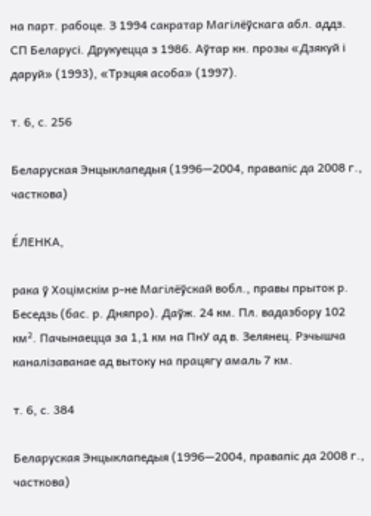на парт. рабоце. З 1994 сакратар Магілёўскага абл. аддз. СП Беларусі. Друкуецца з 1986. Аўтар кн. прозы «Дзякуй і даруй» (1993), «Трэцяя асоба» (1997).

т. 6, с. 256

Беларуская Энцыклапедыя (1996—2004, правапіс да 2008 г., часткова)

Е́ЛЕНКА,

рака ў Хоцімскім р-не Магілёўскай вобл., правы прыток р. Беседзь (бас. р. Дняпро). Даўж. 24 км. Пл. вадазбору 102 км². Пачынаецца за 1,1 км на ПнУ ад в. Зелянец. Рэчышча каналізаванае ад вытоку на працягу амаль 7 км.

т. 6, с. 384

Беларуская Энцыклапедыя (1996—2004, правапіс да 2008 г., часткова)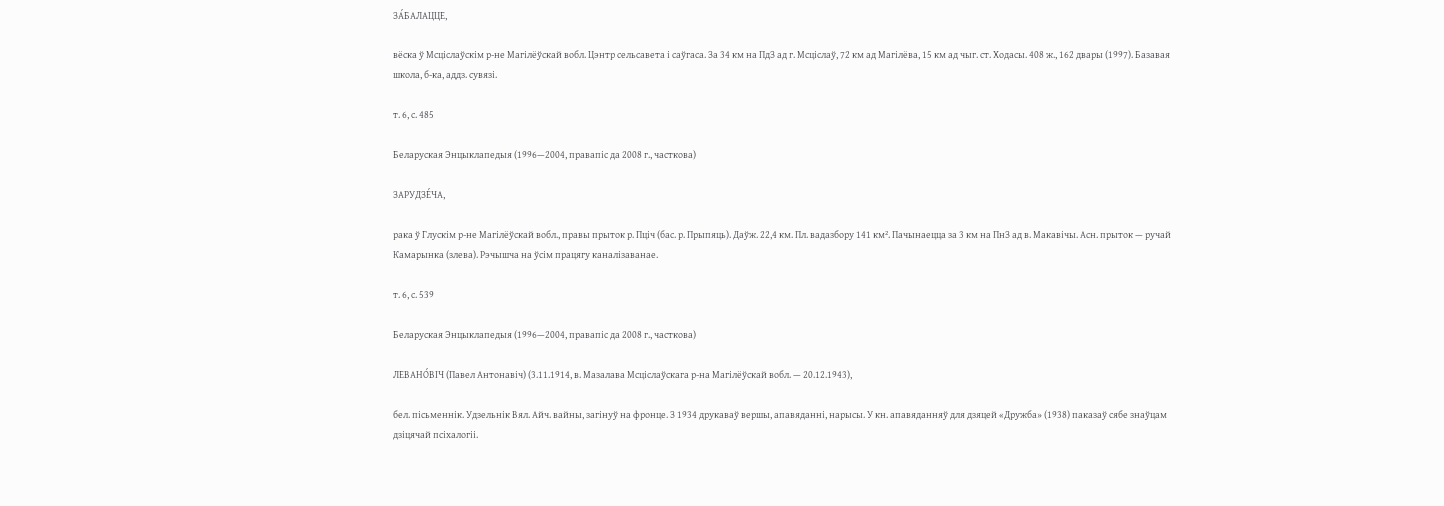ЗА́БАЛАЦЦЕ,

вёска ў Мсціслаўскім р-не Магілёўскай вобл. Цэнтр сельсавета і саўгаса. За 34 км на ПдЗ ад г. Мсціслаў, 72 км ад Магілёва, 15 км ад чыг. ст. Ходасы. 408 ж., 162 двары (1997). Базавая школа, б-ка, аддз. сувязі.

т. 6, с. 485

Беларуская Энцыклапедыя (1996—2004, правапіс да 2008 г., часткова)

ЗАРУДЗЕ́ЧА,

рака ў Глускім р-не Магілёўскай вобл., правы прыток р. Пціч (бас. р. Прыпяць). Даўж. 22,4 км. Пл. вадазбору 141 км². Пачынаецца за 3 км на ПнЗ ад в. Макавічы. Асн. прыток — ручай Камарынка (злева). Рэчышча на ўсім працягу каналізаванае.

т. 6, с. 539

Беларуская Энцыклапедыя (1996—2004, правапіс да 2008 г., часткова)

ЛЕВАНО́ВІЧ (Павел Антонавіч) (3.11.1914, в. Мазалава Мсціслаўскага р-на Магілёўскай вобл. — 20.12.1943),

бел. пісьменнік. Удзельнік Вял. Айч. вайны, загінуў на фронце. З 1934 друкаваў вершы, апавяданні, нарысы. У кн. апавяданняў для дзяцей «Дружба» (1938) паказаў сябе знаўцам дзіцячай псіхалогіі.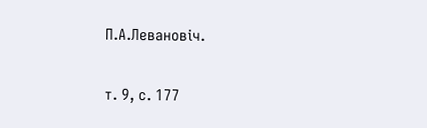П.А.Левановіч.

т. 9, с. 177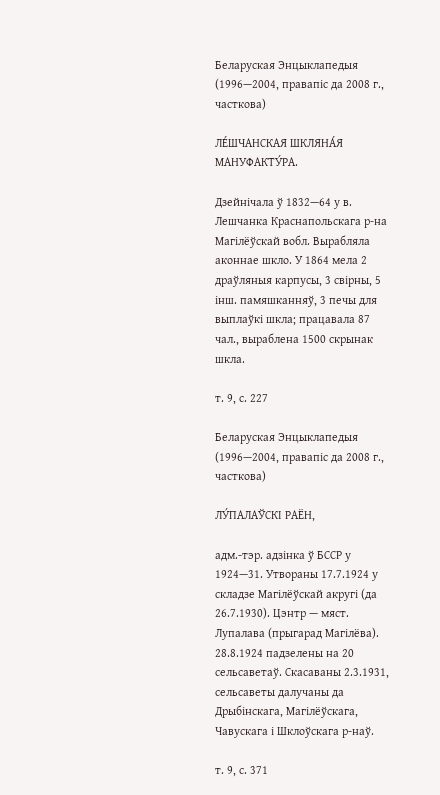Беларуская Энцыклапедыя (1996—2004, правапіс да 2008 г., часткова)

ЛЕ́ШЧАНСКАЯ ШКЛЯНА́Я МАНУФАКТУ́РА.

Дзейнічала ў 1832—64 у в. Лешчанка Краснапольскага р-на Магілёўскай вобл. Вырабляла аконнае шкло. У 1864 мела 2 драўляныя карпусы, 3 свірны, 5 інш. памяшканняў, 3 печы для выплаўкі шкла; працавала 87 чал., выраблена 1500 скрынак шкла.

т. 9, с. 227

Беларуская Энцыклапедыя (1996—2004, правапіс да 2008 г., часткова)

ЛУ́ПАЛАЎСКІ РАЁН,

адм.-тэр. адзінка ў БССР у 1924—31. Утвораны 17.7.1924 у складзе Магілёўскай акругі (да 26.7.1930). Цэнтр — мяст. Лупалава (прыгарад Магілёва). 28.8.1924 падзелены на 20 сельсаветаў. Скасаваны 2.3.1931, сельсаветы далучаны да Дрыбінскага, Магілёўскага, Чавускага і Шклоўскага р-наў.

т. 9, с. 371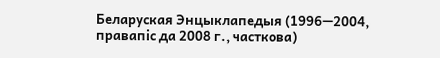Беларуская Энцыклапедыя (1996—2004, правапіс да 2008 г., часткова)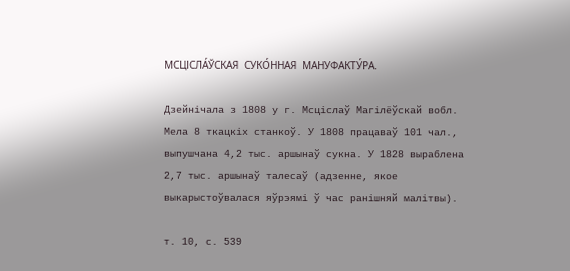МСЦІСЛА́ЎСКАЯ СУКО́ННАЯ МАНУФАКТУ́РА.

Дзейнічала з 1808 у г. Мсціслаў Магілёўскай вобл. Мела 8 ткацкіх станкоў. У 1808 працаваў 101 чал., выпушчана 4,2 тыс. аршынаў сукна. У 1828 выраблена 2,7 тыс. аршынаў талесаў (адзенне, якое выкарыстоўвалася яўрэямі ў час ранішняй малітвы).

т. 10, с. 539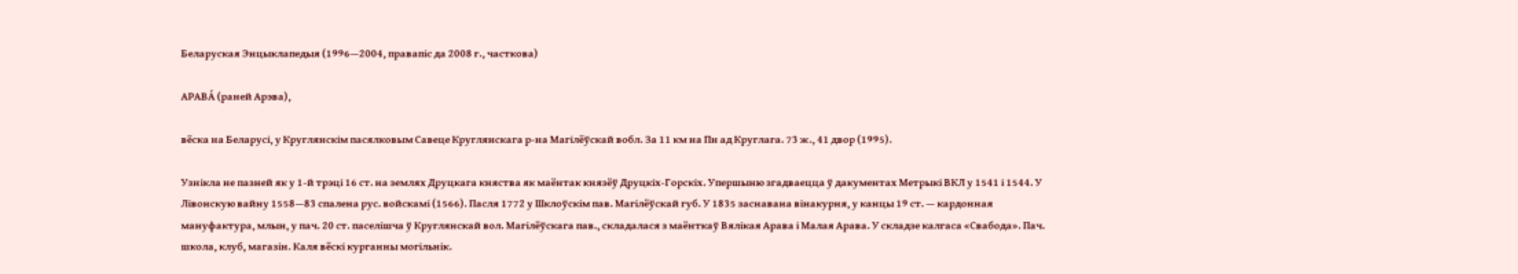Беларуская Энцыклапедыя (1996—2004, правапіс да 2008 г., часткова)

АРАВА́ (раней Арэва),

вёска на Беларусі, у Круглянскім пасялковым Савеце Круглянскага р-на Магілёўскай вобл. За 11 км на Пн ад Круглага. 73 ж., 41 двор (1995).

Узнікла не пазней як у 1-й трэці 16 ст. на землях Друцкага княства як маёнтак князёў Друцкіх-Горскіх. Упершыню згадваецца ў дакументах Метрыкі ВКЛ у 1541 і 1544. У Лівонскую вайну 1558—83 спалена рус. войскамі (1566). Пасля 1772 у Шклоўскім пав. Магілёўскай губ. У 1835 заснавана вінакурня, у канцы 19 ст. — кардонная мануфактура, млын, у пач. 20 ст. паселішча ў Круглянскай вол. Магілёўскага пав., складалася з маёнткаў Вялікая Арава і Малая Арава. У складзе калгаса «Свабода». Пач. школа, клуб, магазін. Каля вёскі курганны могільнік.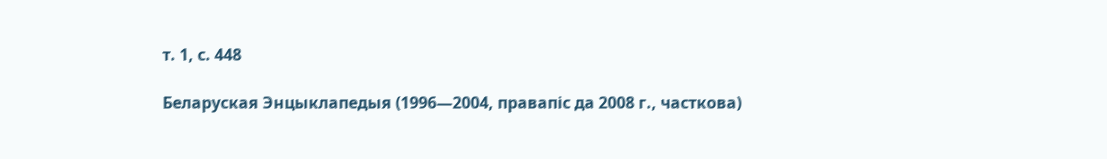т. 1, с. 448

Беларуская Энцыклапедыя (1996—2004, правапіс да 2008 г., часткова)